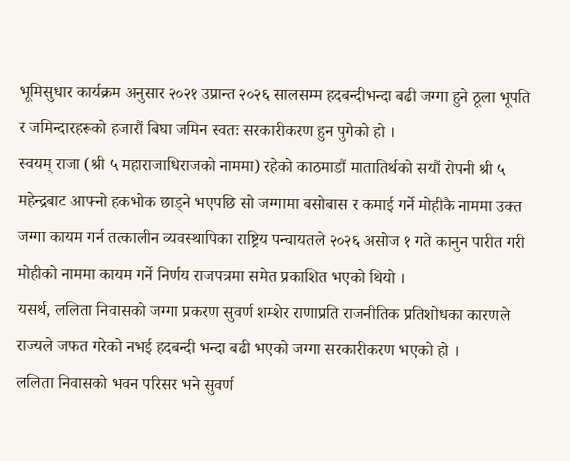भूमिसुधार कार्यक्रम अनुसार २०२१ उप्रान्त २०२६ सालसम्म हदबन्दीभन्दा बढी जग्गा हुने ठूला भूपति र जमिन्दारहरूको हजारौं बिघा जमिन स्वतः सरकारीकरण हुन पुगेको हो ।
स्वयम् राजा (श्री ५ महाराजाधिराजको नाममा) रहेको काठमाडौं मातातिर्थको सयौं रोपनी श्री ५ महेन्द्रबाट आफ्नो हकभोक छाड्ने भएपछि सो जग्गामा बसोबास र कमाई गर्ने मोहीकै नाममा उक्त जग्गा कायम गर्न तत्कालीन व्यवस्थापिका राष्ट्रिय पन्चायतले २०२६ असोज १ गते कानुन पारीत गरी मोहीको नाममा कायम गर्ने निर्णय राजपत्रमा समेत प्रकाशित भएको थियो ।
यसर्थ, ललिता निवासको जग्गा प्रकरण सुवर्ण शम्शेर राणाप्रति राजनीतिक प्रतिशोधका कारणले राज्यले जफत गरेको नभई हदबन्दी भन्दा बढी भएको जग्गा सरकारीकरण भएको हो ।
ललिता निवासको भवन परिसर भने सुवर्ण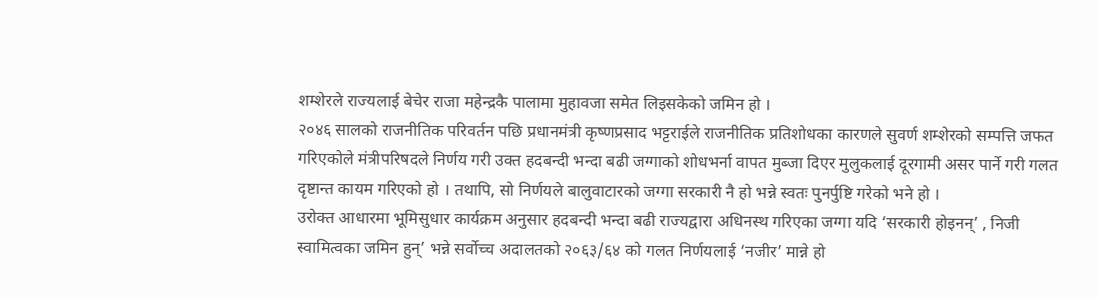शम्शेरले राज्यलाई बेचेर राजा महेन्द्रकै पालामा मुहावजा समेत लिइसकेको जमिन हो ।
२०४६ सालको राजनीतिक परिवर्तन पछि प्रधानमंत्री कृष्णप्रसाद भट्टराईले राजनीतिक प्रतिशोधका कारणले सुवर्ण शम्शेरको सम्पत्ति जफत गरिएकोले मंत्रीपरिषदले निर्णय गरी उक्त हदबन्दी भन्दा बढी जग्गाको शोधभर्ना वापत मुब्जा दिएर मुलुकलाई दूरगामी असर पार्ने गरी गलत दृष्टान्त कायम गरिएको हो । तथापि, सो निर्णयले बालुवाटारको जग्गा सरकारी नै हो भन्ने स्वतः पुनर्पुष्टि गरेको भने हो ।
उरोक्त आधारमा भूमिसुधार कार्यक्रम अनुसार हदबन्दी भन्दा बढी राज्यद्वारा अधिनस्थ गरिएका जग्गा यदि ‘सरकारी होइनन्’ , निजी स्वामित्वका जमिन हुन्’ भन्ने सर्वोच्च अदालतको २०६३/६४ को गलत निर्णयलाई ‘नजीर’ मान्ने हो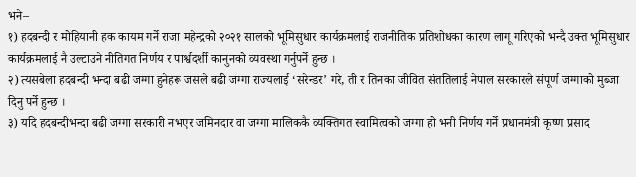भने–
१) हदबन्दी र मोहियानी हक कायम गर्ने राजा महेन्द्रको २०२१ सालको भूमिसुधार कार्यक्रमलाई राजनीतिक प्रतिशोधका कारण लागू गरिएको भन्दै उक्त भूमिसुधार कार्यक्रमलाई नै उल्टाउने नीतिगत निर्णय र पार्श्वदर्शी कानुनको व्यवस्था गर्नुपर्ने हुन्छ ।
२) त्यसबेला हदबन्दी भन्दा बढी जग्गा हुनेहरू जसले बढी जग्गा राज्यलाई ‘सरेन्डर’ गरे, ती र तिनका जीवित संततिलाई नेपाल सरकारले संपूर्ण जग्गाको मुब्जा दिनु पर्ने हुन्छ ।
३) यदि हदबन्दीभन्दा बढी जग्गा सरकारी नभएर जमिनदार वा जग्गा मालिककै व्यक्तिगत स्वामित्वको जग्गा हो भनी निर्णय गर्ने प्रधानमंत्री कृष्ण प्रसाद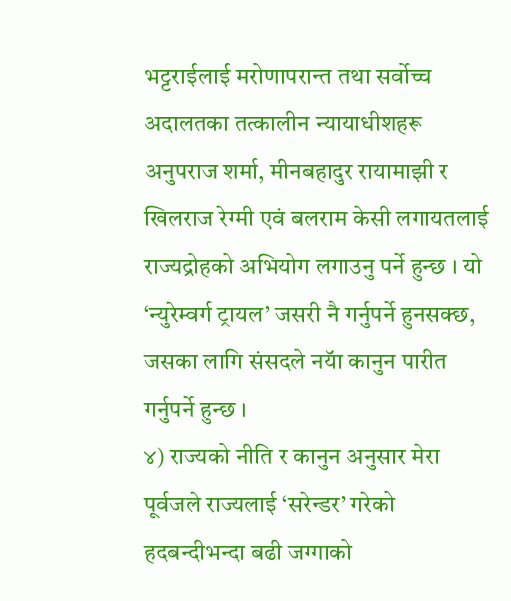भट्टराईलाई मरोणापरान्त तथा सर्वोच्च अदालतका तत्कालीन न्यायाधीशहरू अनुपराज शर्मा, मीनबहादुर रायामाझी र खिलराज रेग्मी एवं बलराम केसी लगायतलाई राज्यद्रोहको अभियोग लगाउनु पर्ने हुन्छ । यो ‘न्युरेम्वर्ग ट्रायल’ जसरी नै गर्नुपर्ने हुनसक्छ, जसका लागि संसदले नयॅा कानुन पारीत गर्नुपर्ने हुन्छ ।
४) राज्यको नीति र कानुन अनुसार मेरा पूर्वजले राज्यलाई ‘सरेन्डर’ गरेको हदबन्दीभन्दा बढी जग्गाको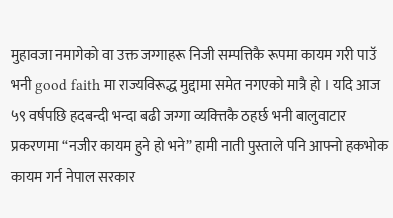मुहावजा नमागेको वा उक्त जग्गाहरू निजी सम्पत्तिकै रूपमा कायम गरी पाउॅ भनी good faith मा राज्यविरूद्ध मुद्दामा समेत नगएको मात्रै हो । यदि आज ५९ वर्षपछि हदबन्दी भन्दा बढी जग्गा व्यक्त्तिकै ठहर्छ भनी बालुवाटार प्रकरणमा “नजीर कायम हुने हो भने” हामी नाती पुस्ताले पनि आफ्नो हकभोक कायम गर्न नेपाल सरकार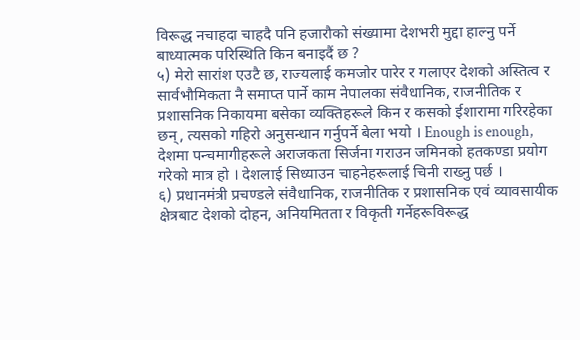विरूद्ध नचाहदा चाहदै पनि हजारौको संख्यामा देशभरी मुद्दा हाल्नु पर्ने बाध्यात्मक परिस्थिति किन बनाइदैं छ ?
५) मेरो सारांश एउटै छ, राज्यलाई कमजोर पारेर र गलाएर देशको अस्तित्व र सार्वभौमिकता नै समाप्त पार्ने काम नेपालका संवैधानिक, राजनीतिक र प्रशासनिक निकायमा बसेका व्यक्तिहरूले किन र कसको ईशारामा गरिरहेका छन्, त्यसको गहिरो अनुसन्धान गर्नुपर्ने बेला भयो । Enough is enough, देशमा पन्चमागीहरूले अराजकता सिर्जना गराउन जमिनको हतकण्डा प्रयोग गरेको मात्र हो । देशलाई सिध्याउन चाहनेहरूलाई चिनी राख्नु पर्छ ।
६) प्रधानमंत्री प्रचण्डले संवैधानिक, राजनीतिक र प्रशासनिक एवं व्यावसायीक क्षेत्रबाट देशको दोहन, अनियमितता र विकृती गर्नेहरूविरूद्ध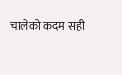चालेको कदम सही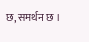छ, समर्थन छ ।